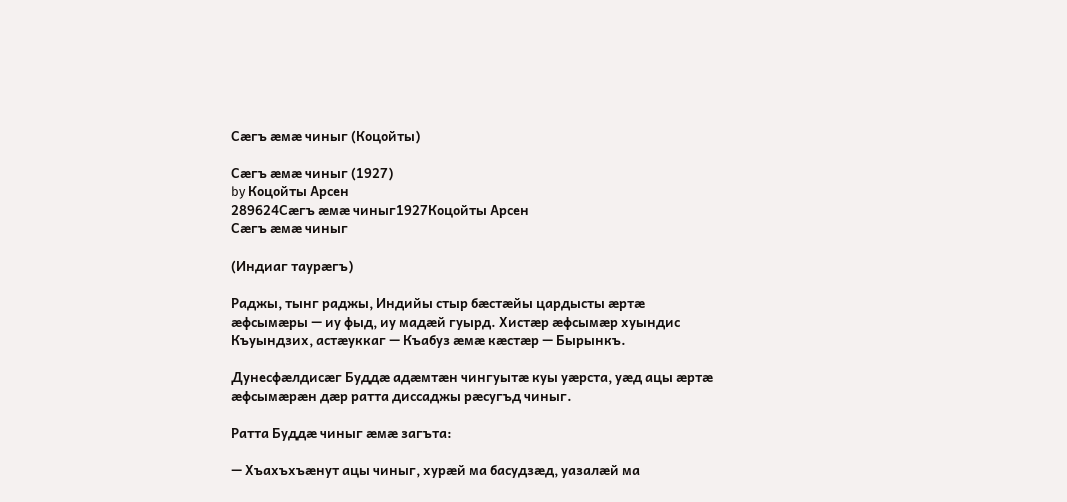Сæгъ æмæ чиныг (Коцойты)

Сæгъ æмæ чиныг (1927)
by Коцойты Арсен
289624Сæгъ æмæ чиныг1927Коцойты Арсен
Сæгъ æмæ чиныг

(Индиаг таурæгъ)

Раджы, тынг раджы, Индийы стыр бæстæйы цардысты æртæ æфсымæры — иу фыд, иу мадæй гуырд. Хистæр æфсымæр хуындис Къуындзих, астæуккаг — Къабуз æмæ кæстæр — Бырынкъ.

Дунесфæлдисæг Буддæ адæмтæн чингуытæ куы уæрста, уæд ацы æртæ æфсымæрæн дæр ратта диссаджы рæсугъд чиныг.

Ратта Буддæ чиныг æмæ загъта:

— Хъахъхъæнут ацы чиныг, хурæй ма басудзæд, уазалæй ма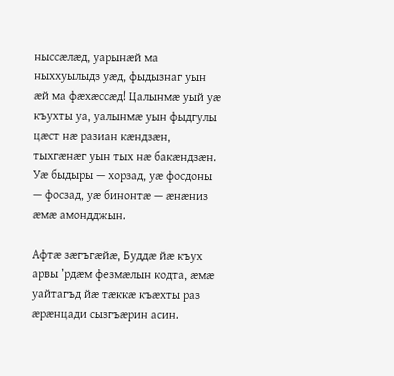ныссæлæд, уарынæй ма ныххуылыдз уæд, фыдызнаг уын æй ма фæхæссæд! Цалынмæ уый уæ къухты уа, уалынмæ уын фыдгулы цæст нæ разиан кæндзæн, тыхгæнæг уын тых нæ бакæндзæн. Уæ быдыры — хорзад, уæ фосдоны — фосзад, уæ бинонтæ — æнæниз æмæ амондджын.

Афтæ зæгъгæйæ, Буддæ йæ къух арвы ’рдæм фезмæлын кодта, æмæ уайтагъд йæ тæккæ къæхты раз æрæнцади сызгъæрин асин.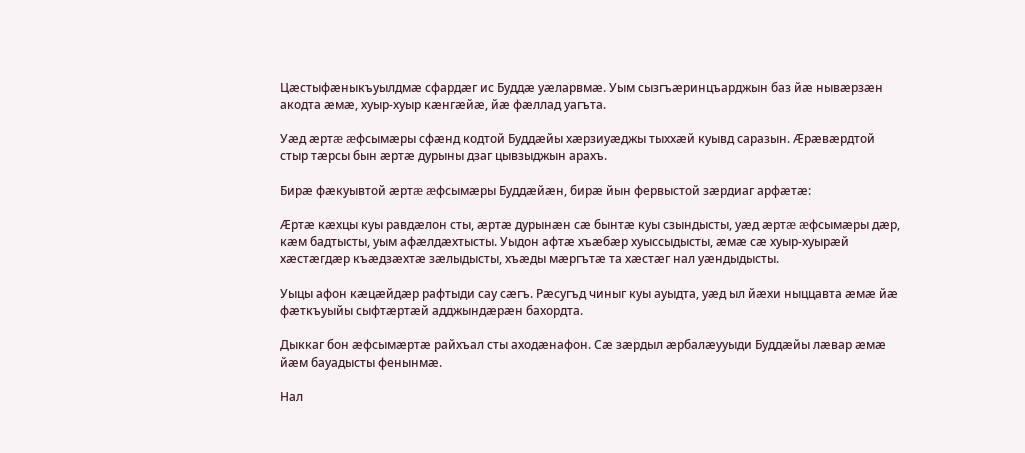Цæстыфæныкъуылдмæ сфардæг ис Буддæ уæларвмæ. Уым сызгъæринцъарджын баз йæ нывæрзæн акодта æмæ, хуыр-хуыр кæнгæйæ, йæ фæллад уагъта.

Уæд æртæ æфсымæры сфæнд кодтой Буддæйы хæрзиуæджы тыххæй куывд саразын. Æрæвæрдтой стыр тæрсы бын æртæ дурыны дзаг цывзыджын арахъ.

Бирæ фæкуывтой æртæ æфсымæры Буддæйæн, бирæ йын фервыстой зæрдиаг арфæтæ:

Æртæ кæхцы куы равдæлон сты, æртæ дурынæн сæ бынтæ куы сзындысты, уæд æртæ æфсымæры дæр, кæм бадтысты, уым афæлдæхтысты. Уыдон афтæ хъæбæр хуыссыдысты, æмæ сæ хуыр-хуырæй хæстæгдæр къæдзæхтæ зæлыдысты, хъæды мæргътæ та хæстæг нал уæндыдысты.

Уыцы афон кæцæйдæр рафтыди сау сæгъ. Рæсугъд чиныг куы ауыдта, уæд ыл йæхи ныццавта æмæ йæ фæткъуыйы сыфтæртæй адджындæрæн бахордта.

Дыккаг бон æфсымæртæ райхъал сты аходæнафон. Сæ зæрдыл æрбалæууыди Буддæйы лæвар æмæ йæм бауадысты фенынмæ.

Нал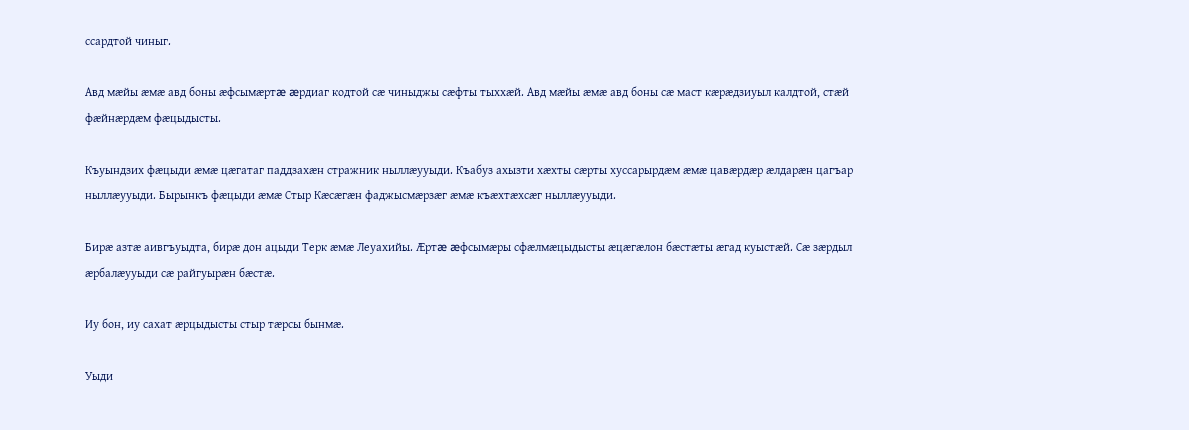ссардтой чиныг.

Авд мæйы æмæ авд боны æфсымæртæ æрдиаг кодтой сæ чиныджы сæфты тыххæй. Авд мæйы æмæ авд боны сæ маст кæрæдзиуыл калдтой, стæй фæйнæрдæм фæцыдысты.

Къуындзих фæцыди æмæ цæгатаг паддзахæн стражник ныллæууыди. Къабуз ахызти хæхты сæрты хуссарырдæм æмæ цавæрдæр æлдарæн цагъар ныллæууыди. Бырынкъ фæцыди æмæ Стыр Кæсæгæн фаджысмæрзæг æмæ къæхтæхсæг ныллæууыди.

Бирæ азтæ аивгъуыдта, бирæ дон ацыди Терк æмæ Леуахийы. Æртæ æфсымæры сфæлмæцыдысты æцæгæлон бæстæты æгад куыстæй. Сæ зæрдыл æрбалæууыди сæ райгуырæн бæстæ.

Иу бон, иу сахат æрцыдысты стыр тæрсы бынмæ.

Уыди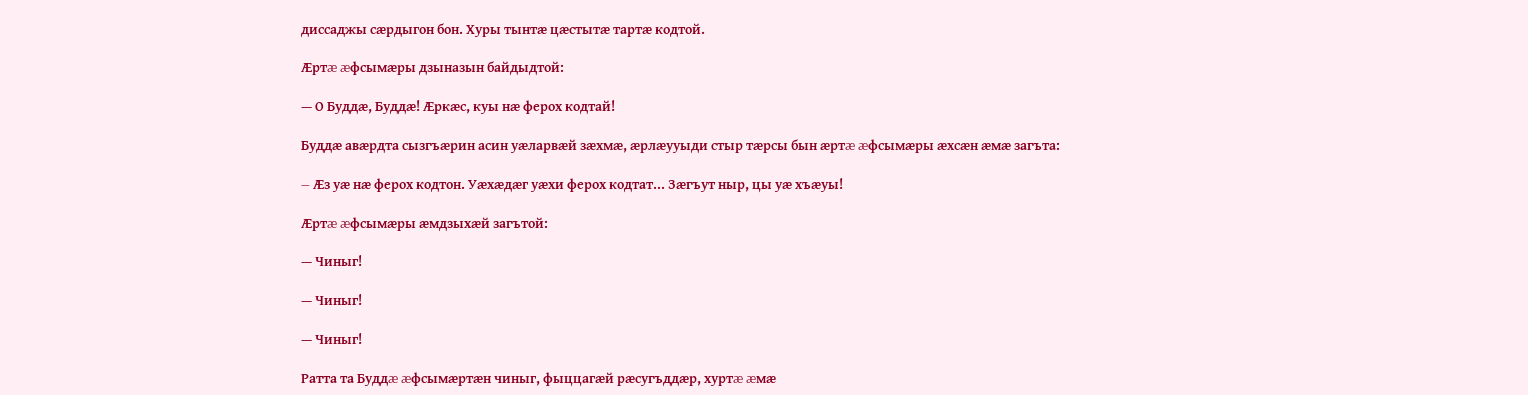диссаджы сæрдыгон бон. Хуры тынтæ цæстытæ тартæ кодтой.

Æртæ æфсымæры дзыназын байдыдтой:

— О Буддæ, Буддæ! Æркæс, куы нæ ферох кодтай!

Буддæ авæрдта сызгъæрин асин уæларвæй зæхмæ, æрлæууыди стыр тæрсы бын æртæ æфсымæры æхсæн æмæ загъта:

— Æз уæ нæ ферох кодтон. Уæхæдæг уæхи ферох кодтат... Зæгъут ныр, цы уæ хъæуы!

Æртæ æфсымæры æмдзыхæй загътой:

— Чиныг!

— Чиныг!

— Чиныг!

Ратта та Буддæ æфсымæртæн чиныг, фыццагæй рæсугъддæр, хуртæ æмæ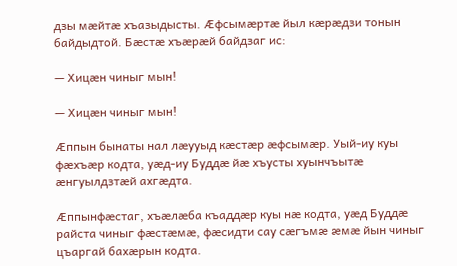дзы мæйтæ хъазыдысты. Æфсымæртæ йыл кæрæдзи тонын байдыдтой. Бæстæ хъæрæй байдзаг ис:

— Хицæн чиныг мын!

— Хицæн чиныг мын!

Æппын бынаты нал лæууыд кæстæр æфсымæр. Уый-иу куы фæхъæр кодта, уæд-иу Буддæ йæ хъусты хуынчъытæ æнгуылдзтæй ахгæдта.

Æппынфæстаг, хъæлæба къаддæр куы нæ кодта, уæд Буддæ райста чиныг фæстæмæ, фæсидти сау сæгъмæ æмæ йын чиныг цъаргай бахæрын кодта.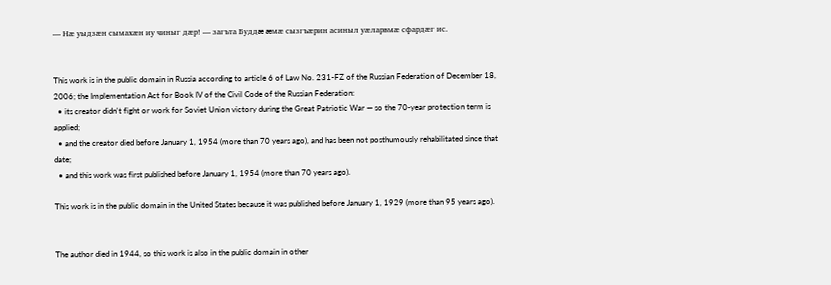— Нæ уыдзæн сымахæн иу чиныг дæр! — загъта Буддæ æмæ сызгъæрин асиныл уæларвмæ сфардæг ис.


This work is in the public domain in Russia according to article 6 of Law No. 231-FZ of the Russian Federation of December 18, 2006; the Implementation Act for Book IV of the Civil Code of the Russian Federation:
  • its creator didn't fight or work for Soviet Union victory during the Great Patriotic War — so the 70-year protection term is applied;
  • and the creator died before January 1, 1954 (more than 70 years ago), and has been not posthumously rehabilitated since that date;
  • and this work was first published before January 1, 1954 (more than 70 years ago).

This work is in the public domain in the United States because it was published before January 1, 1929 (more than 95 years ago).


The author died in 1944, so this work is also in the public domain in other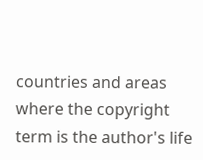countries and areas where the copyright term is the author's life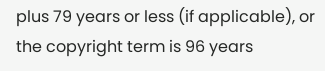plus 79 years or less (if applicable), or the copyright term is 96 years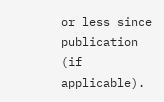or less since publication (if applicable).